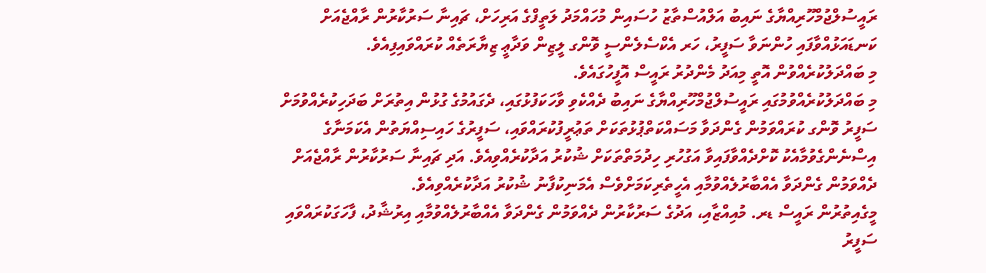ރައީސުލްޖުމްހޫރިއްޔާގެ ނައިބު އަލްއުސްތާޒު ހުސައިން މުހައްމަދު ލަތީފްގެ އަރިހަށް، ޗައިނާ ސަރުކާރުން ރާއްޖެއަށް ކަނޑައަޅުއްވާފައި ހުންނަވާ ސަފީރު، ހަރ އެކްސެލެންސީ ވޮންގ ލީޒިން ވަދާޢީ ޒިޔާރަތެއް ކުރައްވައިފިއެވެ.
މި ބައްދަލުކުރެއްވުން އޮތީ މިއަދު މެންދުރު ރައީސް އޮފީހުގައެވެ.
މި ބައްދަލުކުރެއްވުމުގައި ރައީސުލްޖުމްހޫރިއްޔާގެ ނައިބު ދެއްކެވި ވާހަކަފުޅުގައި، ދެގައުމުގެ ގުޅުން އިތުރަށް ބަދަހިކުރެއްވުމަށް ސަފީރު ވޮންގ ކުރައްވަމުން ގެންދަވާ މަސައްކަތްޕުޅުތަކަށް ތަޢުރީފުކުރައްވައި، ސަފީރުގެ ހައިސިއްޔަތުން އެކަމަނާގެ އިސްނެންގެވުމާއެކު ކޮށްދެއްވާފައިވާ އަގުހުރި ހިދުމަތްތަކަށް ޝުކުރު އަދާކުރެއްވިއެވެ. އަދި ޗައިނާ ސަރުކާރުން ރާއްޖެއަށް ދެއްވަމުން ގެންދަވާ އެއްބާރުލެއްވުމާއި އެހީތެރިކަމަށްވެސް އެމަނިކުފާނު ޝުކުރު އަދާކުރެއްވިއެވެ.
މީގެއިތުރުން ރައީސް ޑރ. މުއިއްޒާއި، އަދުގެ ސަރުކާރުން ދެއްވަމުން ގެންދަވާ އެއްބާރުލެއްވުމާއި އިރުޝާދު، ފާހަގަކުރައްވައި ސަފީރު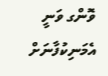ވޮންގ ވަނީ އެމަނިކުފާނަށް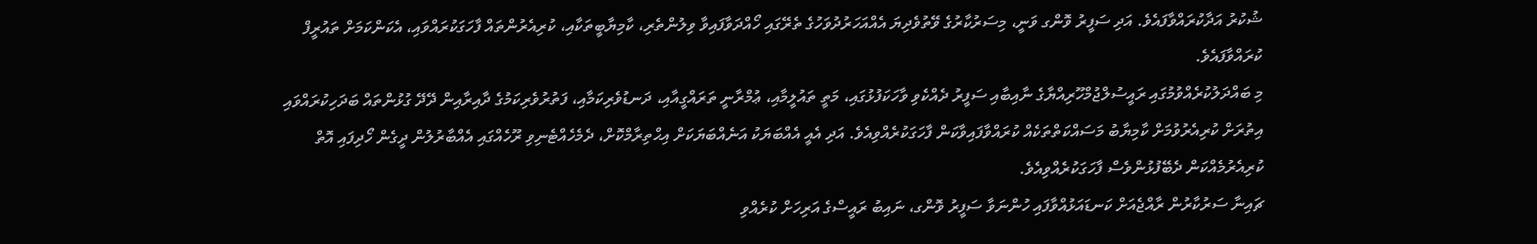ޝުކުރު އަދާކުރައްވާފައެވެ. އަދި ސަފީރު ވޮންގ ވަނީ، މިސަރުކާރުގެ ވޭތުވެދިޔަ އެއްއަހަރުދުވަހުގެ ތެރޭގައި ހޯއްދަވާފައިވާ ވިލުންތެރި، ކާމިޔާބީތަކާއި، ކުރިއެރުންތައް ފާހަގަކުރައްވައި، އެކަންކަމަށް ތައުރީފް ކުރައްވާފައެވެ.
މި ބައްދަލުކުރެއްވުމުގައި ރައީސުލްޖުމްހޫރިއްޔާގެ ނާއިބާއި ސަފީރު ދެއްކެވި ވާހަކަފުޅުގައި، މަތީ ތައުލީމާއި، ޢުމްރާނީ ތަރައްގީއާއި، ދަނޑުވެރިކަމާއި، ފަތުރުވެރިކަމުގެ ދާއިރާއިން ދޭދޭ ގުޅުންތައް ބަދަހިކުރައްވައި އިތުރަށް ކުރިއެރުވުމަށް ކާމިޔާބު މަސައްކަތްތަކެއް ކުރައްވާފައިވާކަން ފާހަގަކުރެއްވިއެވެ. އަދި އެއީ އެއްބަޔަކު އަނެއްބަޔަކަށް އިޙްތިރާމްކޮށް، ދެމެހެއްޓެނިވި ރޫހެއްގައި އެއްބާރުލުން ދީގެން ހޯދިފައި އޮތް ކުރިއެރުމެއްކަން ދެބޭފުޅުންވެސް ފާހަގަކުރެއްވިއެވެ.
ޗައިނާ ސަރުކާރުން ރާއްޖެއަށް ކަނޑައަޅުއްވާފައި ހުންނަވާ ސަފީރު ވޮންގ، ނައިބު ރައީސްގެ އަރިހަށް ކުރެއްވި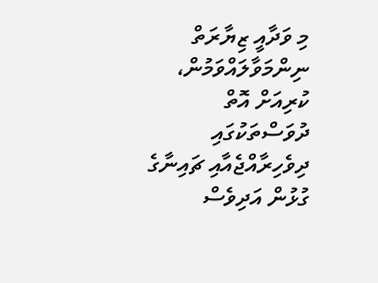މި ވަދާއީ ޒިޔާރަތް ނިންމަވާލައްވަމުން، ކުރިއަށް އޮތް ދުވަސްތަކުގައި ދިވެހިރާއްޖެއާއި ޗައިނާގެ ގުޅުން އަދިވެސް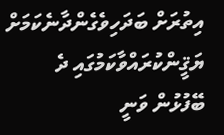އިތުރަށް ބަދަހިވެގެންދާނެކަމަށް ޔަޤީންކުރައްވާކަމުގައި ދެ ބޭފުޅުން ވަނީ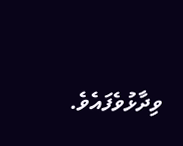ވިދާޅުވެފައެވެ.